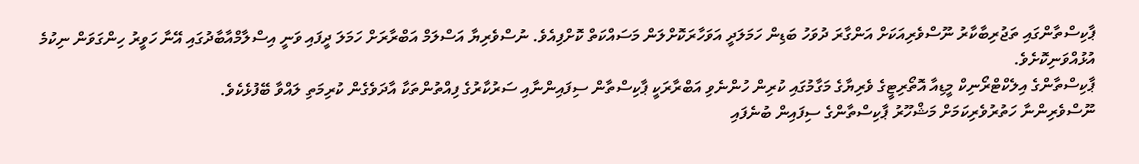ޕާކިސްތާންގައި ތަޖުރިބާކާރު ނޫސްވެރިއަކަށް އަންގާރަ ދުވަހު ބަޑިން ހަމަލަދީ އަވަހާރަކޮށްލަން މަސައްކަތް ކޮށްފިއެވެ. ނުސްވެރިޔާ އަސްލަމް އަބްރާރަށް ހަމަލަ ދީފައި ވަނީ އިސްލާމްއާބާދުގައި އޭނާ ހަވީރު ހިންގަވަން ނިކުމެ އުޅުއްވަނިކޮށެވެ.
ޕާކިސްތާންގެ އިލެކްޓްރޯނިކް މީޑިއާ އޮތޯރިޓީގެ ވެރިޔާގެ މަގާމުގައި ކުރިން ހުންނެވި އަބްރާރަކީ ޕާކިސްތާން ސިފައިންނާއި ސަރުކާރުގެ ފިއްތުންތަކާ އާދަވެގެން ކުރިމަތި ލައްވާ ބޭފުޅެކެވެ.
ނޫސްވެރިންނާ ހަތުރުވެރިކަމަށް މަޝްހޫރު ޕާކިސްތާންގެ ސިފައިން ބުނެފައި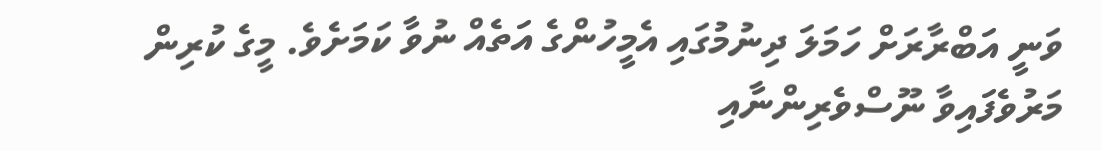ވަނީ އަބްރާރަށް ހަމަލަ ދިނުމުގައި އެމީހުންގެ އަތެއް ނުވާ ކަމަށެވެ. މީގެ ކުރިން މަރުވެފައިވާ ނޫސްވެރިންނާއި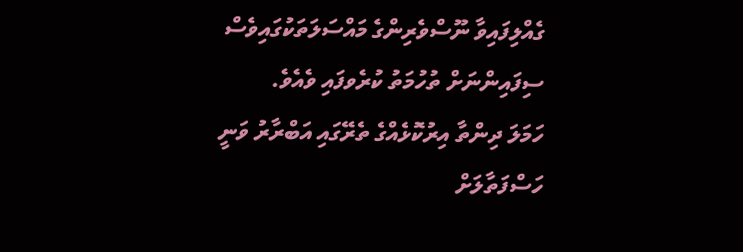ގެއްލިފައިވާ ނޫސްވެރިންގެ މައްސަލަތަކުގައިވެސް ސިފައިންނަށް ތުހުމަތު ކުރެވފައި ވެއެވެ.
ހަމަލަ ދިންތާ އިރުކޮޅެއްގެ ތެރޭގައި އަބްރާރު ވަނީ ހަސްފަތާލަށް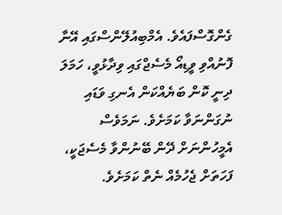ގެންގޮސްފައެވެ. އެމްބިއުލޭންސްގައި އޭނާ ފޮނުއްވި ވީޑިއޯ މެސެޖްގައި ވިދާޅުވީ، ހަމަލަ ދިނީ ކޮން ބަޔެއްކަން އެނގި ވަޑައި ނުގަންނަވާ ކަމަށެވެ. ނަމަވެސް އެމީހުންނަށް ދޭން ބޭނުންވާ މެސެޖަކީ، ފަހަތަށް ޖެހުމެއް ނެތް ކަމަށެވެ.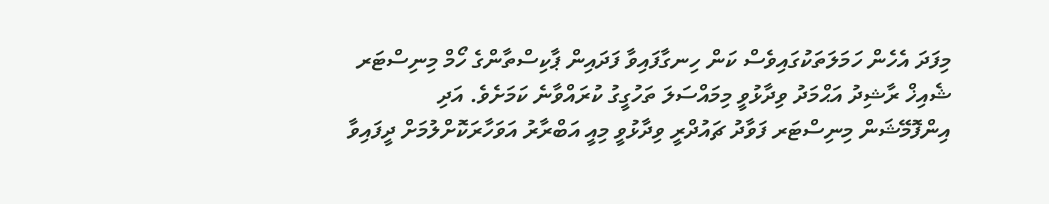މިފަދަ އެހެން ހަމަލަތަކުގައިވެސް ކަން ހިނގާފައިވާ ފަދައިން ޕާކިސްތާންގެ ހޯމް މިނިސްޓަރ ޝެއިޚް ރާޝިދު އަޙްމަދު ވިދާޅުވީ މިމައްސަލަ ތަހުގީގު ކުރައްވާނެ ކަމަށެވެ. އަދި އިންފޮމޭޝަން މިނިސްޓަރ ފަވާދު ޗައުދްރީ ވިދާޅުވީ މިއީ އަބްރާރު އަވަހާރަކޮށްލުމަށް ދީފައިވާ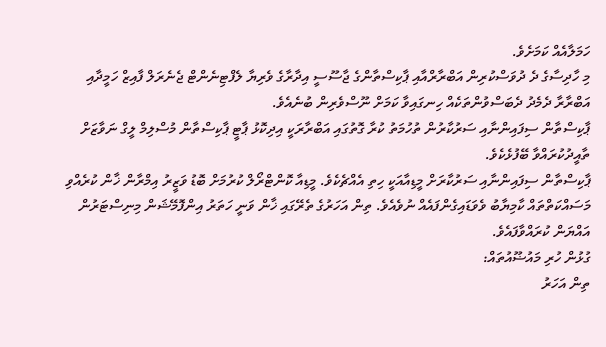ހަމަލާއެއް ކަމަށެވެ.
މި ހާދިސާގެ ދެ ދުވަސްކުރިން އަބްރާރްއާއި ޕާކިސްތާންގެ ޖާސޫސީ އިދާރާގެ ވެރިޔާ ލެފްޓިނެންޓް ޖެނެރަލް ފާއިޒް ހަމީދާއި އަބްރާރާ ދެމެދު ދެބަސްވުންތަކެއް ހިނގައިވާ ކަމަށް ނޫސްވެރިން ބުނެއެވެ.
ޕާކިސްތާން ސިފައިންނާއި ސަރުކާރުން ތުހުމަތު ކުރާ ގޮތުގައި އަބްރާރަކީ އިދިކޮޅު ޕާޓީ ޕާކިސްތާން މުސްލިމް ލީގް ނަވާޒަށް ތާއީދުކުރައްވާ ބޭފުޅެކެވެ.
ޕާކިސްތާން ސިފައިންނާއި ސަރުކާރަށް މީޑިއާއަކީ ހިތި އެއްޗެކެވެ. މީޑިއާ ކޮންޓްރޯލް ކުރުމަށް ބޮޑު ވަޒީރު އިމްރާން ޚާން ކުރެއްވި މަސައްކަތްތައް ކާމިޔާބު ވެވަޑައިގެންފައެއް ނުވެއެވެ. ތިން އަހަރުގެ ތެރޭގައި ޚާން ވަނީ ހަތަރު އިންފޮމޭޝަން މިނިސްޓަރުން އައްޔަން ކުރައްވާފައެވެ.
ގުޅުން ހުރި މައުޟޫއުތައް:
ތިން އަހަރު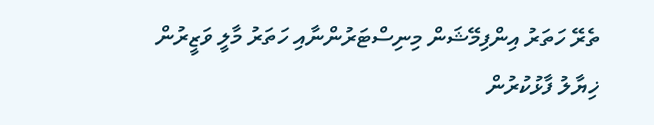ތެރޭ ހަތަރު އިންފިމޭޝަން މިނިސްޓަރުންނާއި ހަތަރު މާލީ ވަޒީރުން
ޚިޔާލު ފާޅުކުރުން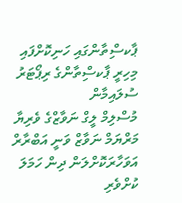ޕާކސިްތާންގައި ހަނިކޮށްފައި
މިހިރީ ޕާކސިްތާންގެ ރިޕޯޓަރު ސުލައިމާން
މުސްލިމް ލީގް ނަވާޒްގެ ވެރިޔާ މަރްޔަމް ނަވާޒް ވަނީ އަބްރާރް އަވަހާރަކޮށްލަން ދިން ހަމަލަ ކުށްވެރި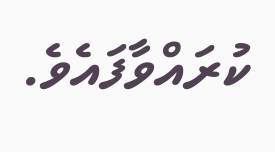ކުރައްވާފައެވެ.